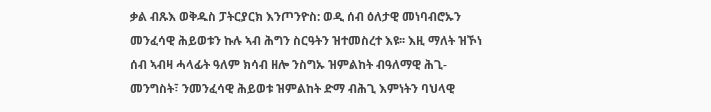ቃል ብጹእ ወቅዱስ ፓትርያርክ እንጦንዮስ: ወዲ ሰብ ዕለታዊ መነባብሮኡን መንፈሳዊ ሕይወቱን ኩሉ ኣብ ሕግን ስርዓትን ዝተመስረተ እዩ፡፡ እዚ ማለት ዝኾነ ሰብ ኣብዛ ሓላፊት ዓለም ክሳብ ዘሎ ንስግኡ ዝምልከት ብዓለማዊ ሕጊ-መንግስት፣ ንመንፈሳዊ ሕይወቱ ዝምልከት ድማ ብሕጊ እምነትን ባህላዊ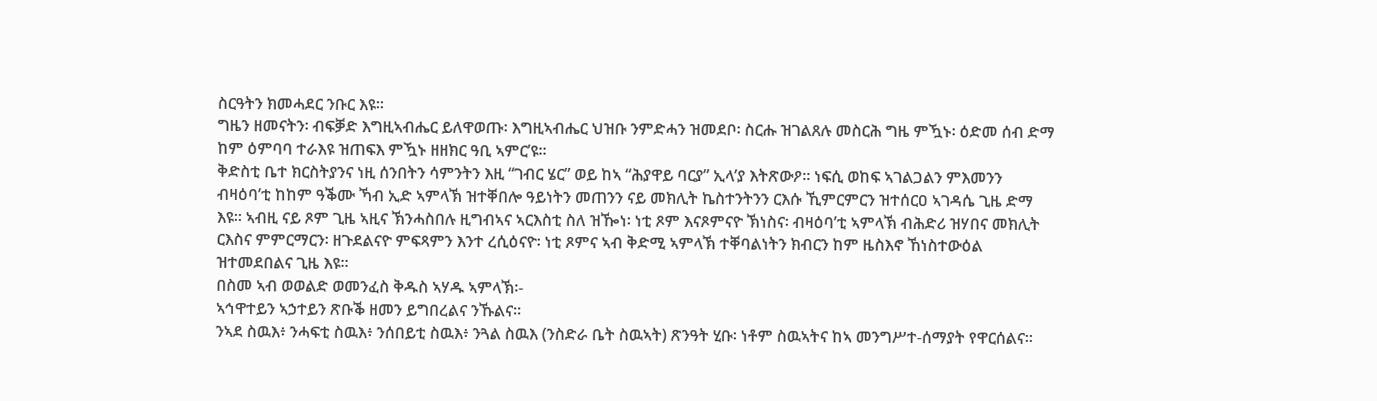ስርዓትን ክመሓደር ንቡር እዩ፡፡
ግዜን ዘመናትን፡ ብፍቓድ እግዚኣብሔር ይለዋወጡ፡ እግዚኣብሔር ህዝቡ ንምድሓን ዝመደቦ፡ ስርሑ ዝገልጸሉ መስርሕ ግዜ ምዃኑ፡ ዕድመ ሰብ ድማ ከም ዕምባባ ተራእዩ ዝጠፍእ ምዃኑ ዘዘክር ዓቢ ኣምር’ዩ።
ቅድስቲ ቤተ ክርስትያንና ነዚ ሰንበትን ሳምንትን እዚ “ገብር ሄር” ወይ ከኣ “ሕያዋይ ባርያ” ኢላ’ያ እትጽውዖ። ነፍሲ ወከፍ ኣገልጋልን ምእመንን ብዛዕባ’ቲ ከከም ዓቕሙ ኻብ ኢድ ኣምላኽ ዝተቐበሎ ዓይነትን መጠንን ናይ መክሊት ኬስተንትንን ርእሱ ኺምርምርን ዝተሰርዐ ኣገዳሴ ጊዜ ድማ እዩ። ኣብዚ ናይ ጾም ጊዜ ኣዚና ኽንሓስበሉ ዚግብኣና ኣርእስቲ ስለ ዝዀነ፡ ነቲ ጾም እናጾምናዮ ኽነስና፡ ብዛዕባ’ቲ ኣምላኽ ብሕድሪ ዝሃበና መክሊት ርእስና ምምርማርን፡ ዘጉደልናዮ ምፍጻምን እንተ ረሲዕናዮ፡ ነቲ ጾምና ኣብ ቅድሚ ኣምላኽ ተቐባልነትን ክብርን ከም ዜስእኖ ኸነስተውዕል ዝተመደበልና ጊዜ እዩ።
በስመ ኣብ ወወልድ ወመንፈስ ቅዱስ ኣሃዱ ኣምላኽ፡-
ኣኅዋተይን ኣኃተይን ጽቡቕ ዘመን ይግበረልና ንኹልና።
ንኣደ ስዉእ፥ ንሓፍቲ ስዉእ፥ ንሰበይቲ ስዉእ፥ ንጓል ስዉእ (ንስድራ ቤት ስዉኣት) ጽንዓት ሂቡ፡ ነቶም ስዉኣትና ከኣ መንግሥተ-ሰማያት የዋርሰልና።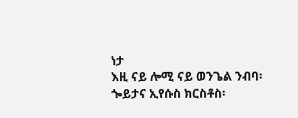ነታ
እዚ ናይ ሎሚ ናይ ወንጌል ንብባ፡ ጐይታና ኢየሱስ ክርስቶስ፡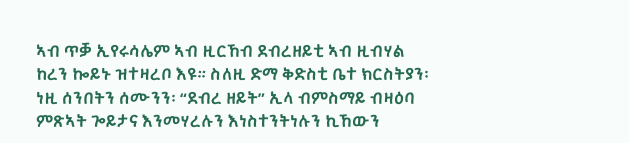ኣብ ጥቓ ኢየሩሳሌም ኣብ ዚርኸብ ደብረዘይቲ ኣብ ዚብሃል ከረን ኰይኑ ዝተዛረቦ እዩ። ስለዚ ድማ ቅድስቲ ቤተ ክርስትያን፡ ነዚ ሰንበትን ሰሙንን፡ “ደብረ ዘይት” ኢላ ብምስማይ ብዛዕባ ምጽኣት ጐይታና እንመሃረሉን እነስተንትነሉን ኪኸውን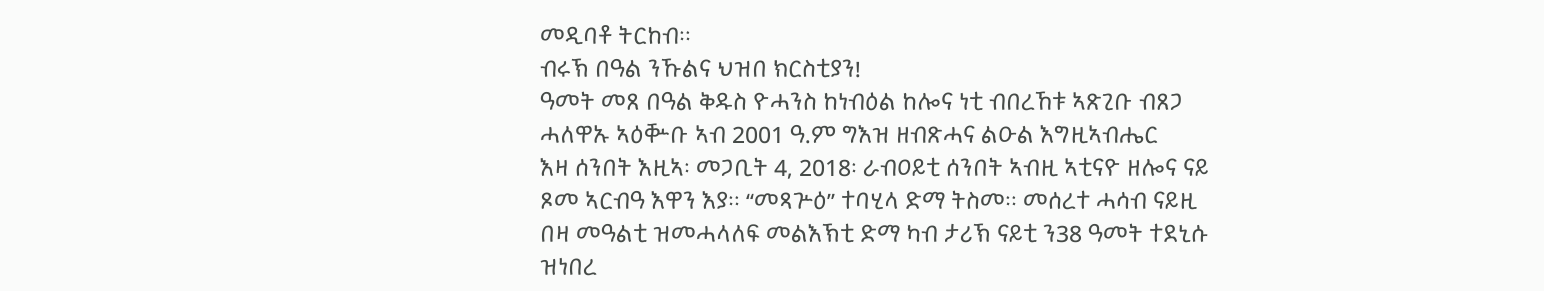መዲባቶ ትርከብ።
ብሩኽ በዓል ንኹልና ህዝበ ክርስቲያን!
ዓመት መጸ በዓል ቅዱስ ዮሓንስ ከነብዕል ከሎና ነቲ ብበረኸቱ ኣጽጊቡ ብጸጋ ሓለዋኡ ኣዕቝቡ ኣብ 2001 ዓ.ም ግእዝ ዘብጽሓና ልዑል እግዚኣብሔር
እዛ ሰንበት እዚኣ፡ መጋቢት 4, 2018፡ ራብዐይቲ ሰንበት ኣብዚ ኣቲናዮ ዘሎና ናይ ጾመ ኣርብዓ እዋን እያ። “መጻጕዕ” ተባሂላ ድማ ትስመ። መሰረተ ሓሳብ ናይዚ በዛ መዓልቲ ዝመሓላለፍ መልእኽቲ ድማ ካብ ታሪኽ ናይቲ ን38 ዓመት ተደኒሱ ዝነበረ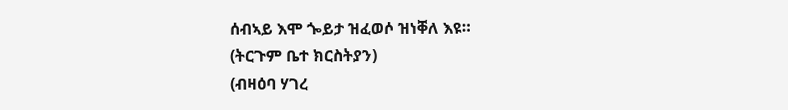ሰብኣይ እሞ ጐይታ ዝፈወሶ ዝነቐለ እዩ።
(ትርጉም ቤተ ክርስትያን)
(ብዛዕባ ሃገረ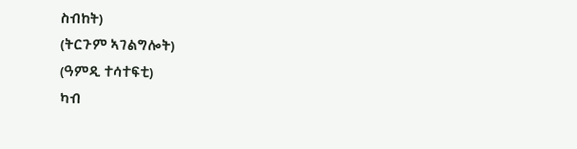ስብከት)
(ትርጉም ኣገልግሎት)
(ዓምዲ ተሳተፍቲ)
ካብ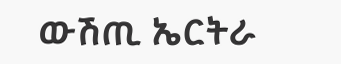ውሽጢ ኤርትራ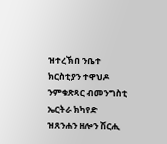ዝተረኽበ ንቤተ ክርስቲያን ተዋህዶ ንምቁጽጻር ብመንግስቲ ኤርትራ ክካየድ ዝጸንሐን ዘሎን ሽርሒ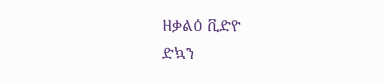ዘቃልዕ ቪድዮ
ድኳን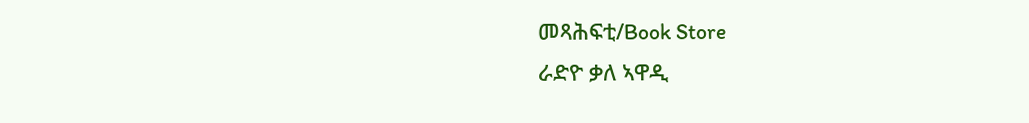መጻሕፍቲ/Book Store
ራድዮ ቃለ ኣዋዲ